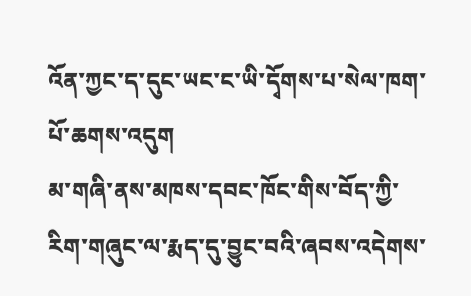འོན་ཀྱང་ད་དུང་ཡང་ང་ཡི་དྭོགས་པ་སེལ་ཁག་པོ་ཆགས་འདུག
མ་གཞི་ནས་མཁས་དབང་ཁོང་གིས་བོད་ཀྱི་རིག་གཞུང་ལ་རྨད་དུ་བྱུང་བའི་ཞབས་འདེགས་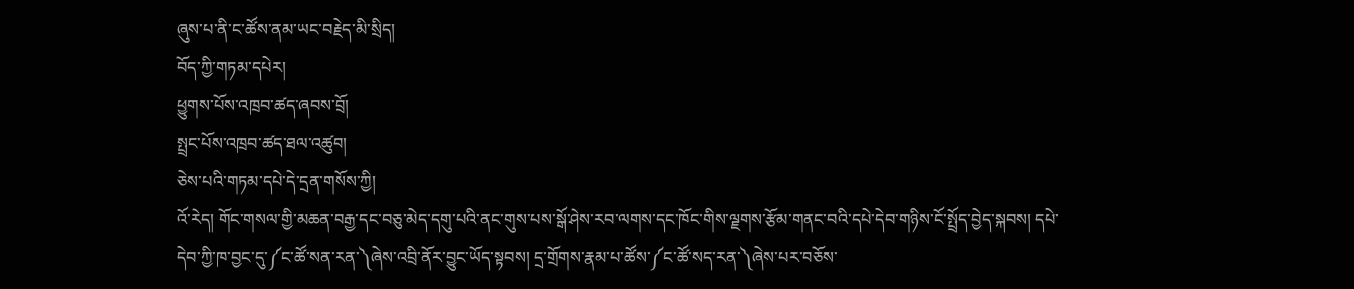ཞུས་པ་ནི་ང་ཚོས་ནམ་ཡང་བརྗེད་མི་སྲིད།
བོད་ཀྱི་གཏམ་དཔེར།
ཕྱུགས་པོས་འཁྲབ་ཚད་ཞབས་བྲོ།
སྤྲང་པོས་འཁྲབ་ཚད་ཐལ་འཚུབ།
ཅེས་པའི་གཏམ་དཔེ་དེ་དྲན་གསོས་ཀྱི།
འོ་རེད། གོང་གསལ་གྱི་མཆན་བརྒྱ་དང་བཅུ་མེད་དགུ་པའི་ནང་གུས་པས་སྒོ་ཤེས་རབ་ལགས་དང་ཁོང་གིས་ལྗགས་རྩོམ་གནང་བའི་དཔེ་དེབ་གཉིས་ངོ་སྤྲོད་བྱེད་སྐབས། དཔེ་དེབ་ཀྱི་ཁ་བྱང་དུ་༼ང་ཚོ་སན་རན་༽ཞེས་འབྲི་ནོར་བྱུང་ཡོད་སྟབས། དྲ་གྲོགས་རྣམ་པ་ཚོས་༼ང་ཚོ་སད་རན་༽ཞེས་པར་བཅོས་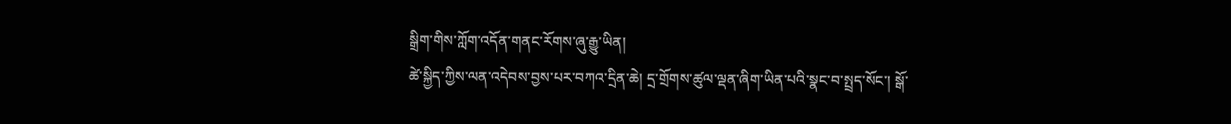སྒྲིག་གིས་ཀློག་འདོན་གནང་རོགས་ཞུ་རྒྱུ་ཡིན།
ཚེ་སྐྱིད་ཀྱིས་ལན་འདེབས་བྱས་པར་བཀའ་དྲིན་ཆེ། དྲ་གྲོགས་ཚུལ་ལྡན་ཞིག་ཡིན་པའི་སྣང་བ་སྤྲད་སོང་། སྒོ་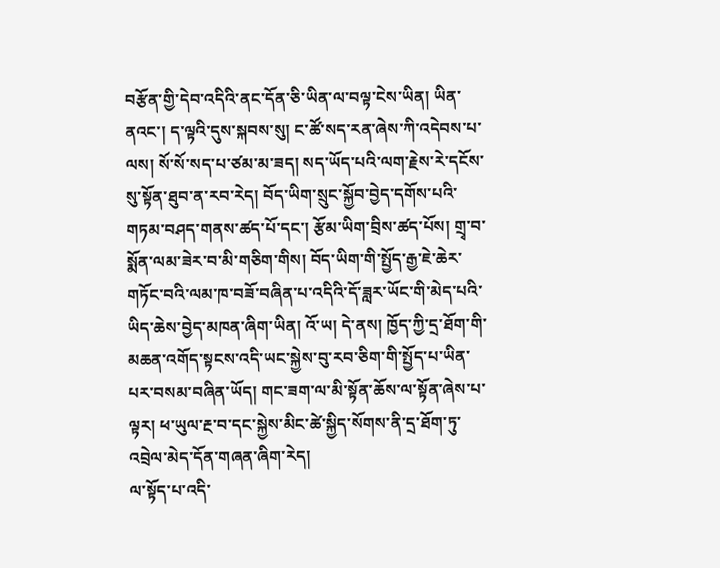བརྩོན་གྱི་དེབ་འདིའི་ནང་དོན་ཅི་ཡིན་ལ་བལྟ་ངེས་ཡིན། ཡིན་ནའང་། ད་ལྟའི་དུས་སྐབས་སུ། ང་ཚོ་སད་རན་ཞེས་ཀི་འདེབས་པ་ལས། སོ་སོ་སད་པ་ཙམ་མ་ཟད། སད་ཡོད་པའི་ལག་རྗེས་རེ་དངོས་སུ་སྟོན་ཐུབ་ན་རབ་རེད། བོད་ཡིག་སྲུང་སྐྱོབ་བྱེད་དགོས་པའི་གཏམ་བཤད་གནས་ཚད་པོ་དང་། རྩོམ་ཡིག་བྲིས་ཚད་པོས། གྲྭ་བ་སྨོན་ལམ་ཟེར་བ་མི་གཅིག་གིས། བོད་ཡིག་གི་སྤྱོད་རྒྱ་ཇེ་ཆེར་གཏོང་བའི་ལམ་ཁ་བཟོ་བཞིན་པ་འདིའི་དོ་ཟླར་ཡོང་གི་མེད་པའི་ཡིད་ཆེས་བྱེད་མཁན་ཞིག་ཡིན། འོ་ཡ། དེ་ནས། ཁྱོད་ཀྱི་དྲ་ཐོག་གི་མཆན་འགོད་སྟངས་འདི་ཡང་སྐྱེས་བུ་རབ་ཅིག་གི་སྤྱོད་པ་ཡིན་པར་བསམ་བཞིན་ཡོད། གང་ཟག་ལ་མི་སྟོན་ཆོས་ལ་སྟོན་ཞེས་པ་ལྟར། ཕ་ཡུལ་རྔ་བ་དང་སྐྱེས་མིང་ཚེ་སྐྱིད་སོགས་ནི་དྲ་ཐོག་ཏུ་འབྲེལ་མེད་དོན་གཞན་ཞིག་རེད།
ལ་སྟོད་པ་འདི་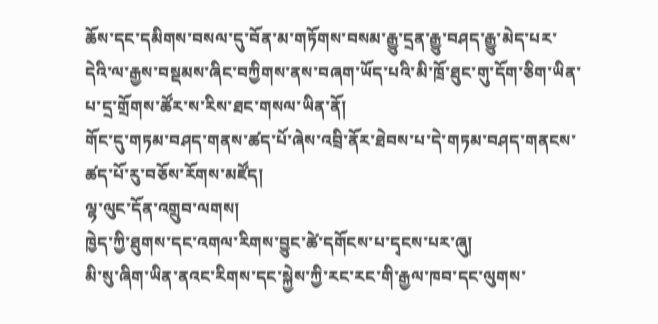ཆོས་དང་དམིགས་བསལ་དུ་བོན་མ་གཏོགས་བསམ་རྒྱུ་དྲན་རྒྱུ་བཤད་རྒྱུ་མེད་པར་དེའི་ལ་རྒྱས་བསྡམས་ཞིང་བཀྱིགས་ནས་བཞག་ཡོད་པའི་མི་ཁྲོ་ཐུང་གུ་དོག་ཅིག་ཡིན་པ་དྲ་གྲོགས་ཚོར་ས་རིས་ཐང་གསལ་ཡིན་ནོ།
གོང་དུ་གཏམ་བཤད་གནས་ཚད་པོ་ཞེས་འབྲི་ནོར་ཐེབས་པ་དེ་གཏམ་བཤད་གནངས་ཚད་པོ་རུ་བཅོས་རོགས་མཛོད།
ལྷ་ལུང་དོན་འགྲུབ་ལགས།
ཁྱེད་ཀྱི་ཐུགས་དང་འགལ་རིགས་བྱུང་ཚེ་དགོངས་པ་དྭངས་པར་ཞུ།
མི་སུ་ཞིག་ཡིན་ནའང་རིགས་དང་སྐྱེས་ཀྱི་རང་རང་གི་རྒྱལ་ཁབ་དང་ལུགས་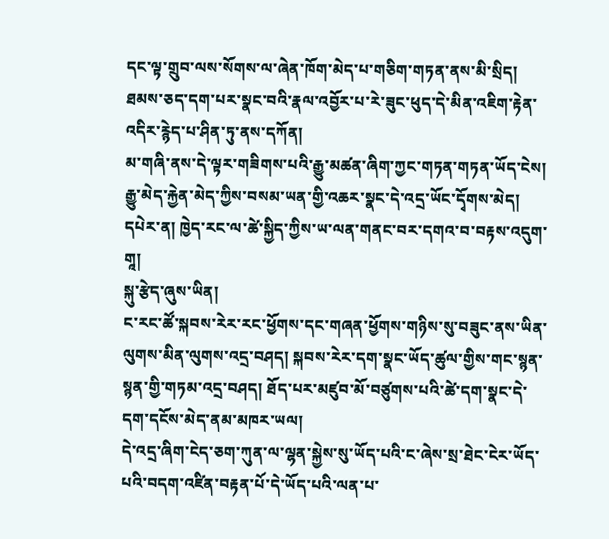དང་ལྟ་གྲུབ་ལས་སོགས་ལ་ཞེན་ཁོག་མེད་པ་གཅིག་གཏན་ནས་མི་སྲིད། ཐམས་ཅད་དག་པར་སྣང་བའི་རྣལ་འབྱོར་པ་རེ་ཟུང་ཕུད་དེ་མིན་འཇིག་རྟེན་འདིར་རྙེད་པ་ཤིན་ཏུ་ནས་དཀོན།
མ་གཞི་ནས་དེ་ལྟར་གཟིགས་པའི་རྒྱུ་མཚན་ཞིག་ཀྱང་གཏན་གཏན་ཡོད་ངེས།
རྒྱུ་མེད་རྐྱེན་མེད་ཀྱིས་བསམ་ཡན་གྱི་འཆར་སྣང་དེ་འདྲ་ཡོང་དྭོགས་མེད།
དཔེར་ན། ཁྱེད་རང་ལ་ཚེ་སྐྱིད་ཀྱིས་ཡ་ལན་གནང་བར་དགའ་བ་བརྟས་འདུག་གཱ།
སྐུ་རྩེད་ཞུས་ཡིན།
ང་རང་ཚོ་སྐབས་རེར་རང་ཕྱོགས་དང་གཞན་ཕྱོགས་གཉིས་སུ་བཟུང་ནས་ཡིན་ལུགས་མིན་ལུགས་འདྲ་བཤད། སྐབས་རེར་དག་སྣང་ཡོད་ཚུལ་གྱིས་གང་སྙན་སྙན་གྱི་གཏམ་འདྲ་བཤད། ཐོད་པར་མཛུབ་མོ་བཙུགས་པའི་ཚེ་དག་སྣང་དེ་དག་དངོས་མེད་ནམ་མཁར་ཡལ།
དེ་འདྲ་ཞིག་ངེད་ཅག་ཀུན་ལ་ལྷན་སྐྱེས་སུ་ཡོད་པའི་ང་ཞེས་སྲ་ཐེང་ངེར་ཡོད་པའི་བདག་འཛིན་བརྟན་པོ་དེ་ཡོད་པའི་ལན་པ་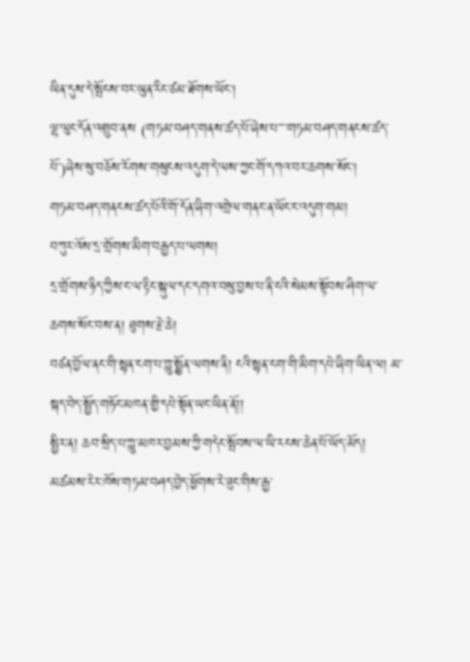ཡིན་དུས་དེ་སྤོངས་བར་ཡུན་རིང་ཙམ་ཐོགས་ཡོང།
ལྷ་ལུང་དོན་འགྲུབ་ནས (གཏམ་བཤད་གནས་ཚད་པོ་ཞེས་པ་་་་གཏམ་བཤད་གནངས་ཚད་པོ་)ཞེས་སུ་བཅོས་རོགས་གསུངས་འདུག་དེ་ལས་ཀྱང་གོ་དཀའ་བར་ཆགས་སོང།
གཏམ་བཤད་གནངས་ཚད་པོའི་གོ་དོན་ཞིག་འགྲེལ་གནང་ན་ཡོང་ང་འདུག་གམ།
བཀུར་འོས་དྲ་གྲོགས་མིག་བརྒྱད་པ་ལགས།
དྲ་གྲོགས་ཉིད་ཀྱིས་ང་ལ་རྟིང་སྐུལ་དང་དགའ་བསུ་བྱས་པ་ནི་ངའི་སེམས་སྟོབས་ཤིག་ལ་ཆགས་སོང་བས་ན། ཐུགས་རྗེ་ཆེ།
བཙན་བྱོལ་ནང་གི་སྙན་ངག་པ་གླུ་སྨྱོན་ལགས་ནི། ངའི་སྙན་ངག་གི་མིག་དཔེ་ཞིག་ཡིན་ལ། མ་སྐད་བེད་སྤྱོད་གཏོང་མཁན་གྱི་དཔེ་སྟོན་ཡང་ཡིན་ནོ།།
སྤྱིར་ན། ཆབ་སྲིད་པ་ཀླུ་མཁར་བྱམས་ཀྱི་གདེང་སྤོབས་ལ་ཡི་རངས་ཆེན་པོ་ཡོད་མོད། མཚམས་རེར་ཁོས་གཏམ་བཤད་བྱེད་ཕྱོགས་རེ་ཟུང་གིས་རྒྱ་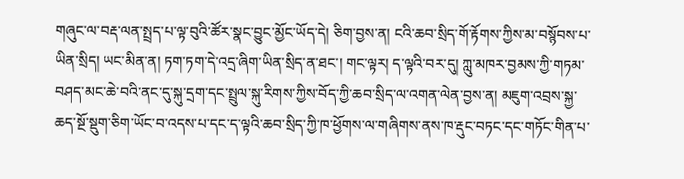གཞུང་ལ་བརྡ་ལན་སྤྲད་པ་ལྟ་བུའི་ཚོར་སྣང་བྱུང་མྱོང་ཡོད་དེ། ཅིག་བྱས་ན། ངའི་ཆབ་སྲིད་གོ་རྟོགས་ཀྱིས་མ་བསྙོབས་པ་ཡིན་སྲིད། ཡང་མིན་ན། ཏག་ཏག་དེ་འདྲ་ཞིག་ཡིན་སྲིད་ན་ཐང་། གང་ལྟར། ད་ལྟའི་བར་དུ། ཀླུ་མཁར་བྱམས་ཀྱི་གཏམ་བཤད་མང་ཆེ་བའི་ནང་དུ་སྐུ་དྲག་དང་སྤྲུལ་སྐུ་རིགས་ཀྱིས་བོད་ཀྱི་ཆབ་སྲིད་ལ་འགན་ལེན་བྱས་ན། མཇུག་འབྲས་སྐྱ་ཆད་སྔོ་སྡུག་ཅིག་ཡོང་བ་འདས་པ་དང་ད་ལྟའི་ཆབ་སྲིད་ཀྱི་ཁ་ཕྱོགས་ལ་གཞིགས་ནས་ཁ་རྡུང་བཏང་དང་གཏོང་གིན་པ་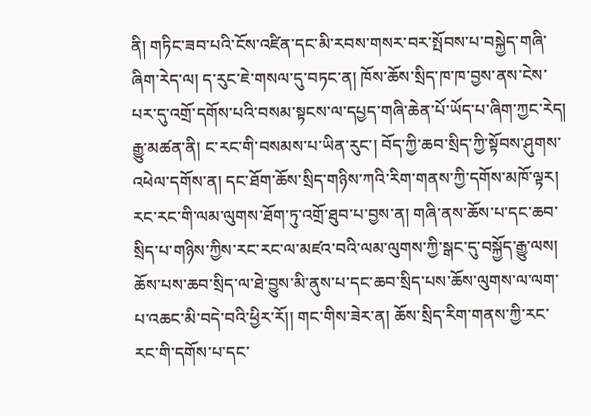ནི། གཏིང་ཟབ་པའི་ངོས་འཛིན་དང་མི་རབས་གསར་བར་སྤོབས་པ་བསྐྱེད་གཞི་ཞིག་རེད་ལ། ད་རུང་ཇེ་གསལ་དུ་བཏང་ན། ཁོས་ཆོས་སྲིད་ཁ་ཁ་བྱས་ནས་ངེས་པར་དུ་འགྲོ་དགོས་པའི་བསམ་སྟངས་ལ་དཔྱད་གཞི་ཆེན་པོ་ཡོད་པ་ཞིག་ཀྱང་རེད། རྒྱུ་མཚན་ནི། ང་རང་གི་བསམས་པ་ཡིན་རུང་། བོད་ཀྱི་ཆབ་སྲིད་ཀྱི་སྟོབས་ཤུགས་འཕེལ་དགོས་ན། དང་ཐོག་ཆོས་སྲིད་གཉིས་ཀའི་རིག་གནས་ཀྱི་དགོས་མཁོ་ལྟར། རང་རང་གི་ལམ་ལུགས་ཐོག་ཏུ་འགྲོ་ཐུབ་པ་བྱས་ན། གཞི་ནས་ཆོས་པ་དང་ཆབ་སྲིད་པ་གཉིས་ཀྱིས་རང་རང་ལ་མཛའ་བའི་ལམ་ལུགས་ཀྱི་སྒང་དུ་བསྐྱོད་རྒྱུ་ལས། ཆོས་པས་ཆབ་སྲིད་ལ་ཐེ་བྱུས་མི་ནུས་པ་དང་ཆབ་སྲིད་པས་ཆོས་ལུགས་ལ་ལག་པ་འཆང་མི་བདེ་བའི་ཕྱིར་རོ།། གང་གིས་ཟེར་ན། ཆོས་སྲིད་རིག་གནས་ཀྱི་རང་རང་གི་དགོས་པ་དང་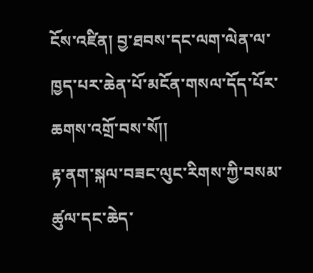ངོས་འཛིན། བྱ་ཐབས་དང་ལག་ལེན་ལ་ཁྱད་པར་ཆེན་པོ་མངོན་གསལ་དོད་པོར་ཆགས་འགྲོ་བས་སོ།།
རྟ་ནག་སྐལ་བཟང་ལུང་རིགས་ཀྱི་བསམ་ཚུལ་དང་ཆེད་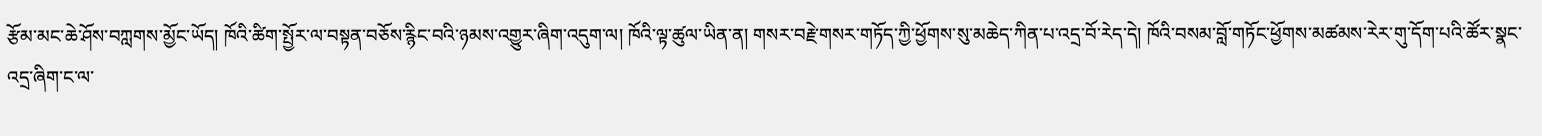རྩོམ་མང་ཆེ་ཤོས་བཀླགས་མྱོང་ཡོད། ཁོའི་ཚིག་སྤྱོར་ལ་བསྟན་བཅོས་རྙིང་བའི་ཉམས་འགྱུར་ཞིག་འདུག་ལ། ཁོའི་ལྟ་ཚུལ་ཡིན་ན། གསར་བརྗེ་གསར་གཏོད་ཀྱི་ཕྱོགས་སུ་མཆེད་ཀིན་པ་འདྲ་བོ་རེད་དེ། ཁོའི་བསམ་བློ་གཏོང་ཕྱོགས་མཚམས་རེར་གུ་དོག་པའི་ཚོར་སྣང་འདྲ་ཞིག་ང་ལ་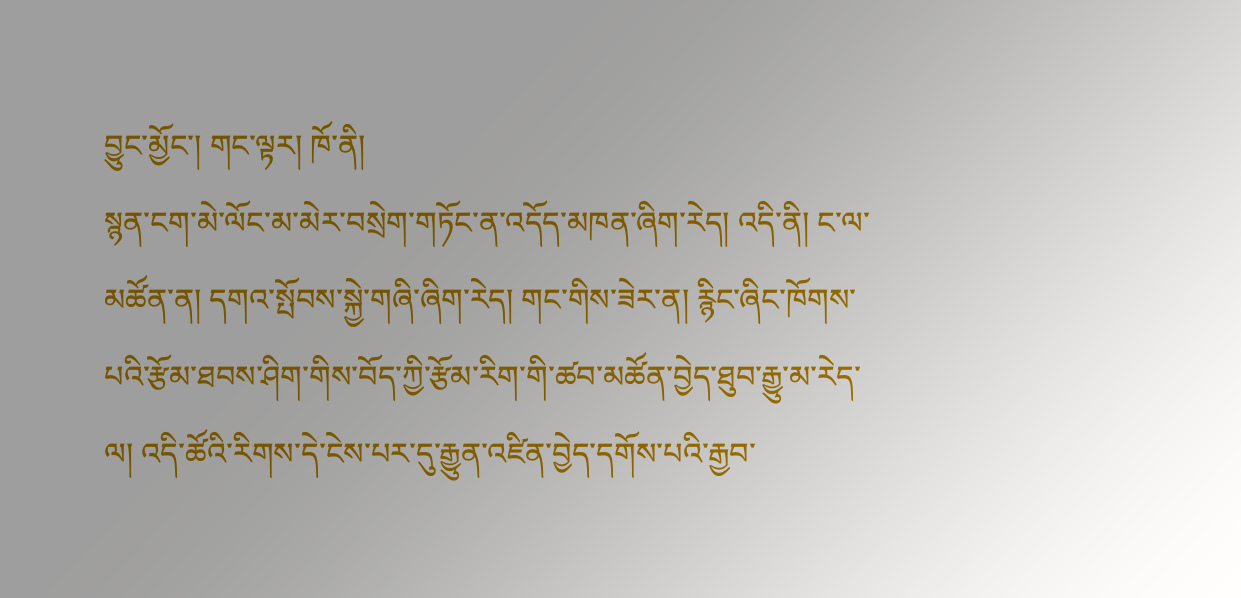བྱུང་མྱོང་། གང་ལྟར། ཁོ་ནི།
སྙན་ངག་མེ་ལོང་མ་མེར་བསྲེག་གཏོང་ན་འདོད་མཁན་ཞིག་རེད། འདི་ནི། ང་ལ་མཚོན་ན། དགའ་སྤོབས་སྐྱེ་གཞི་ཞིག་རེད། གང་གིས་ཟེར་ན། རྙིང་ཞིང་ཁོགས་པའི་རྩོམ་ཐབས་ཤིག་གིས་བོད་ཀྱི་རྩོམ་རིག་གི་ཚབ་མཚོན་བྱེད་ཐུབ་རྒྱུ་མ་རེད་ལ། འདི་ཚོའི་རིགས་དེ་ངེས་པར་དུ་རྒྱུན་འཛིན་བྱེད་དགོས་པའི་རྒྱབ་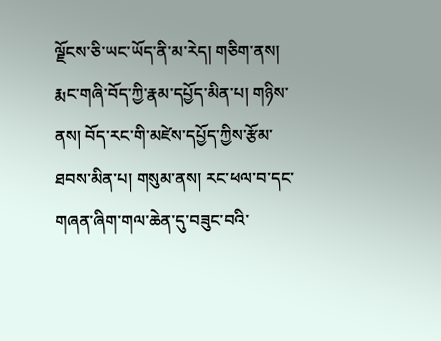ལྗོངས་ཅི་ཡང་ཡོད་ནི་མ་རེད། གཅིག་ནས། རྨང་གཞི་བོད་ཀྱི་རྣམ་དཔྱོད་མིན་པ། གཉིས་ནས། བོད་རང་གི་མཛེས་དཔྱོད་ཀྱིས་རྩོམ་ཐབས་མིན་པ། གསུམ་ནས། རང་ཕལ་བ་དང་གཞན་ཞིག་གལ་ཆེན་དུ་བཟུང་བའི་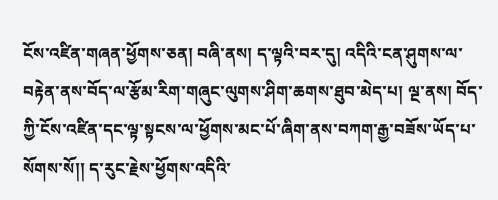ངོས་འཛིན་གཞན་ཕྱོགས་ཅན། བཞི་ནས། ད་ལྟའི་བར་དུ། འདིའི་ངན་ཤུགས་ལ་བརྟེན་ནས་བོད་ལ་རྩོམ་རིག་གཞུང་ལུགས་ཤིག་ཆགས་ཐུབ་མེད་པ། ལྔ་ནས། བོད་ཀྱི་ངོས་འཛིན་དང་ལྟ་སྟངས་ལ་ཕྱོགས་མང་པོ་ཞིག་ནས་བཀག་རྒྱ་བཟོས་ཡོད་པ་སོགས་སོ།། ད་རུང་རྗེས་ཕྱོགས་འདིའི་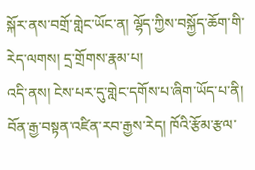སྐོར་ནས་བགྲོ་གླེང་ཡོང་ན། ལྷོད་ཀྱིས་བསྐྱོད་ཆོག་གི་རེད་ལགས། དྲ་གྲོགས་རྣམ་པ།
འདི་ནས། ངེས་པར་དུ་གླེང་དགོས་པ་ཞིག་ཡོད་པ་ནི། བོན་རྒྱ་བསྟན་འཛིན་རབ་རྒྱས་རེད། ཁོའི་རྩོམ་རྩལ་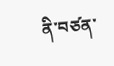ནི་བཙན་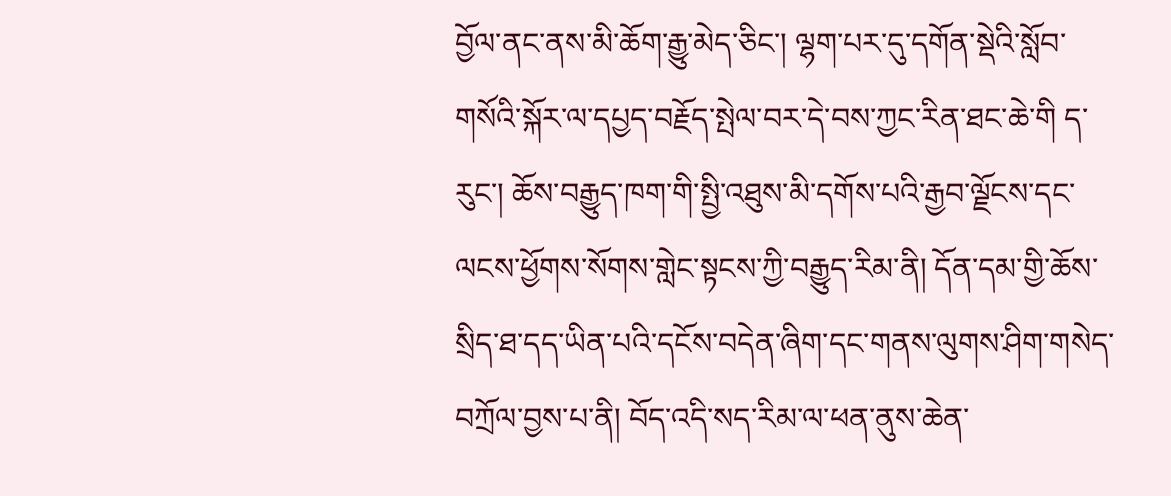བྱོལ་ནང་ནས་མི་ཆོག་རྒྱུ་མེད་ཅིང་། ལྷག་པར་དུ་དགོན་སྡེའི་སློབ་གསོའི་སྐོར་ལ་དཔྱད་བརྗོད་སྤེལ་བར་དེ་བས་ཀྱང་རིན་ཐང་ཆེ་གི ད་རུང་། ཆོས་བརྒྱུད་ཁག་གི་སྤྱི་འཐུས་མི་དགོས་པའི་རྒྱབ་ལྗོངས་དང་ལངས་ཕྱོགས་སོགས་གླེང་སྟངས་ཀྱི་བརྒྱུད་རིམ་ནི། དོན་དམ་གྱི་ཆོས་སྲིད་ཐ་དད་ཡིན་པའི་དངོས་བདེན་ཞིག་དང་གནས་ལུགས་ཤིག་གསེད་བཀྲོལ་བྱས་པ་ནི། བོད་འདི་སད་རིམ་ལ་ཕན་ནུས་ཆེན་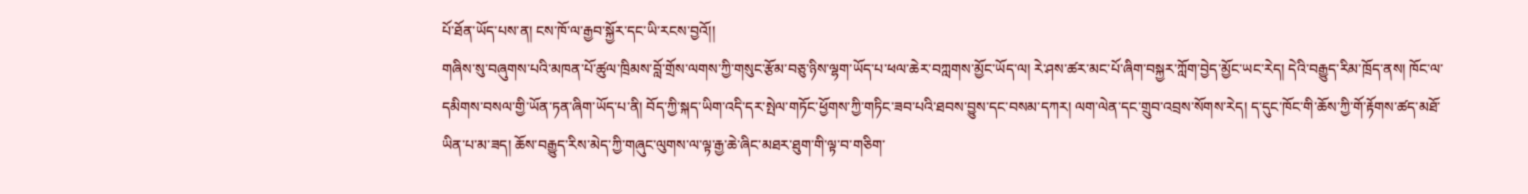པོ་ཐོན་ཡོད་པས་ན། ངས་ཁོ་ལ་རྒྱབ་སྐྱོར་དང་ཡི་རངས་བྱའོ།།
གཞིས་སུ་བཞུགས་པའི་མཁན་པོ་ཚུལ་ཁྲིམས་བློ་གྲོས་ལགས་ཀྱི་གསུང་རྩོམ་བཅུ་ཉིས་ལྷག་ཡོད་པ་ཕལ་ཆེར་བཀླགས་མྱོང་ཡོད་ལ། རེ་ཤས་ཚར་མང་པོ་ཞིག་བསྐྱར་ཀློག་བྱེད་མྱོང་ཡང་རེད། དེའི་བརྒྱུད་རིམ་ཁྲོད་ནས། ཁོང་ལ་དམིགས་བསལ་གྱི་ཡོན་ཏན་ཞིག་ཡོད་པ་ནི། བོད་ཀྱི་སྐད་ཡིག་འདི་དར་སྤེལ་གཏོང་ཕྱོགས་ཀྱི་གཏིང་ཟབ་པའི་ཐབས་བྱུས་དང་བསམ་དཀར། ལག་ལེན་དང་གྲུབ་འབྲས་སོགས་རེད། ད་དུང་ཁོང་གི་ཆོས་ཀྱི་གོ་རྟོགས་ཚད་མཐོ་ཡིན་པ་མ་ཟད། ཆོས་བརྒྱུད་རིས་མེད་ཀྱི་གཞུང་ལུགས་ལ་ལྟ་རྒྱ་ཆེ་ཞིང་མཐར་ཐུག་གི་ལྟ་བ་གཅིག་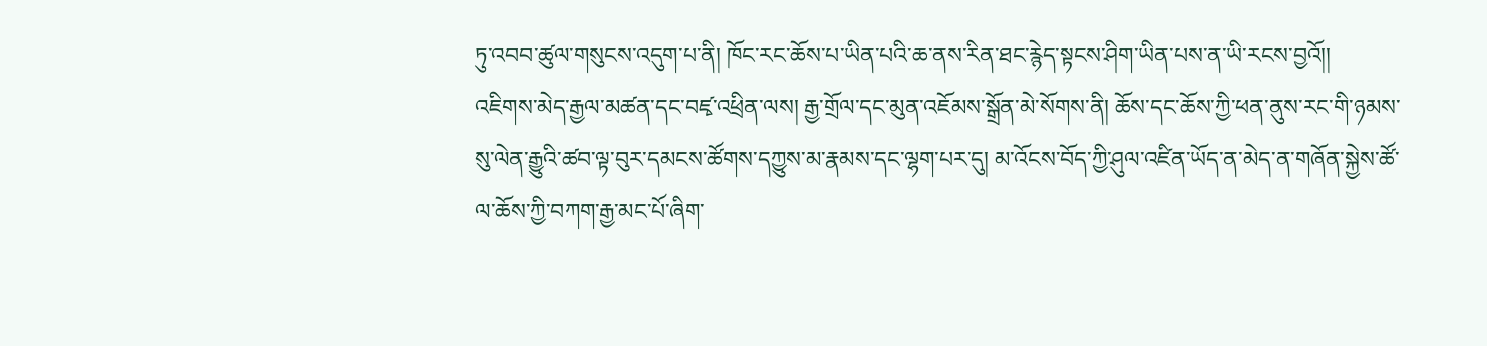ཏུ་འབབ་ཚུལ་གསུངས་འདུག་པ་ནི། ཁོང་རང་ཆོས་པ་ཡིན་པའི་ཆ་ནས་རིན་ཐང་རྙེད་སྟངས་ཤིག་ཡིན་པས་ན་ཡི་རངས་བྱའོ།།
འཇིགས་མེད་རྒྱལ་མཚན་དང་བཛྭ་འཕྲིན་ལས། རྒྱ་གྲོལ་དང་མུན་འཇོམས་སྒྲོན་མེ་སོགས་ནི། ཆོས་དང་ཆོས་ཀྱི་ཕན་ནུས་རང་གི་ཉམས་སུ་ལེན་རྒྱུའི་ཚབ་ལྟ་བུར་དམངས་ཚོགས་དཀྱུས་མ་རྣམས་དང་ལྷག་པར་དུ། མ་འོངས་བོད་ཀྱི་ཤུལ་འཛིན་ཡོད་ན་མེད་ན་གཞོན་སྐྱེས་ཚོ་ལ་ཆོས་ཀྱི་བཀག་རྒྱ་མང་པོ་ཞིག་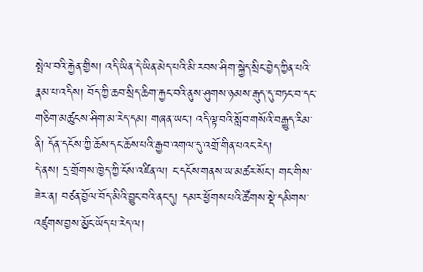སྤེལ་བའི་རྐྱེན་གྱིས། འདི་ཡིན་དེ་ཡིན་མེད་པའི་མི་རབས་ཤིག་སྐྱེད་སྲིང་བྱེད་ཀྱིན་པའི་རྣམ་པ་འདིས། བོད་ཀྱི་ཆབ་སྲིད་ཆིག་རྐྱང་བའི་ནུས་ཤུགས་ཉམས་རྒུད་དུ་བཏང་བ་དང་གཅིག་མཚུངས་ཤིག་མ་རེད་དམ། གཞན་ཡང་། འདི་ལྟ་བའི་སློབ་གསོའི་བརྒྱུད་རིམ་ནི། དོན་དངོས་ཀྱི་ཆོས་དང་ཆོས་པའི་རྒྱབ་འགལ་དུ་འགྲོ་གིན་པའང་རེད།
དེ་ནས། དྲ་གྲོགས་ཁྱེད་ཀྱི་ངོས་འཛིན་ལ། ང་དངོས་གནས་ཡ་མཚར་སོང་། གང་གིས་ཟེར་ན། བཙན་བྱོལ་བོད་མིའི་བྱུང་བའི་ནང་དུ། དམར་ཕྱོགས་པའི་ཚོགས་སྡེ་དམིགས་འཛུགས་བྱས་མྱོང་ཡོད་པ་རེད་ལ།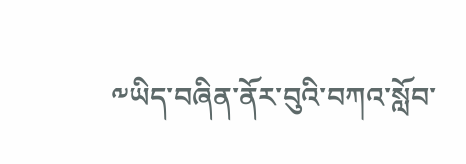༸ཡིད་བཞིན་ནོར་བུའི་བཀའ་སློབ་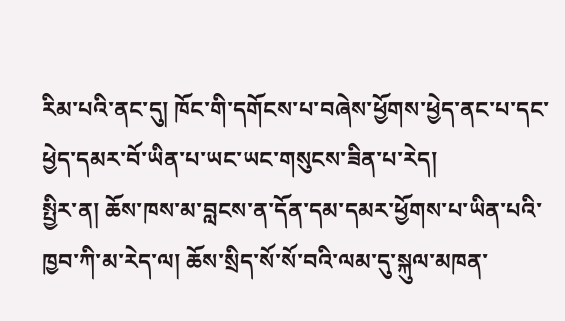རིམ་པའི་ནང་དུ། ཁོང་གི་དགོངས་པ་བཞེས་ཕྱོགས་ཕྱེད་ནང་པ་དང་ཕྱེད་དམར་བོ་ཡིན་པ་ཡང་ཡང་གསུངས་ཟིན་པ་རེད།
སྤྱིར་ན། ཆོས་ཁས་མ་བླངས་ན་དོན་དམ་དམར་ཕྱོགས་པ་ཡིན་པའི་ཁྱབ་ཀི་མ་རེད་ལ། ཆོས་སྲིད་སོ་སོ་བའི་ལམ་དུ་སྐུལ་མཁན་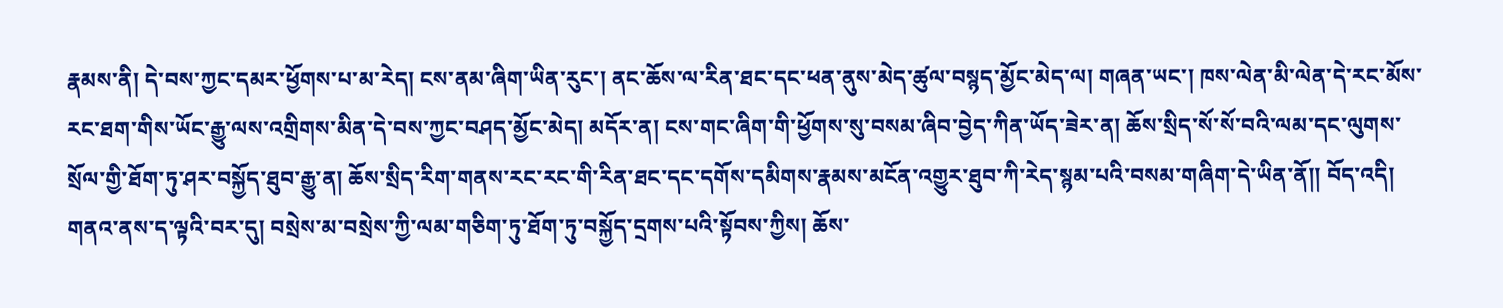རྣམས་ནི། དེ་བས་ཀྱང་དམར་ཕྱོགས་པ་མ་རེད། ངས་ནམ་ཞིག་ཡིན་རུང་། ནང་ཆོས་ལ་རིན་ཐང་དང་ཕན་ནུས་མེད་ཚུལ་བསྙད་མྱོང་མེད་ལ། གཞན་ཡང་། ཁས་ལེན་མི་ལེན་དེ་རང་མོས་རང་ཐག་གིས་ཡོང་རྒྱུ་ལས་འགྲིགས་མིན་དེ་བས་ཀྱང་བཤད་མྱོང་མེད། མདོར་ན། ངས་གང་ཞིག་གི་ཕྱོགས་སུ་བསམ་ཞིབ་བྱེད་ཀིན་ཡོད་ཟེར་ན། ཆོས་སྲིད་སོ་སོ་བའི་ལམ་དང་ལུགས་སྲོལ་གྱི་ཐོག་ཏུ་ཤར་བསྐྱོད་ཐུབ་རྒྱུ་ན། ཆོས་སྲིད་རིག་གནས་རང་རང་གི་རིན་ཐང་དང་དགོས་དམིགས་རྣམས་མངོན་འགྱུར་ཐུབ་ཀི་རེད་སྙམ་པའི་བསམ་གཞིག་དེ་ཡིན་ནོ།། བོད་འདི། གནའ་ནས་ད་ལྟའི་བར་དུ། བསྲེས་མ་བསྲེས་ཀྱི་ལམ་གཅིག་ཏུ་ཐོག་ཏུ་བསྐྱོད་དྲགས་པའི་སྟོབས་ཀྱིས། ཆོས་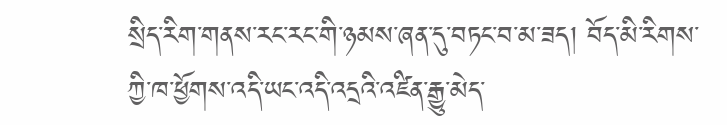སྲིད་རིག་གནས་རང་རང་གི་ཉམས་ཞན་དུ་བཏང་བ་མ་ཟད། བོད་མི་རིགས་ཀྱི་ཁ་ཕྱོགས་འདི་ཡང་འདི་འདྲའི་འཛིན་རྒྱུ་མེད་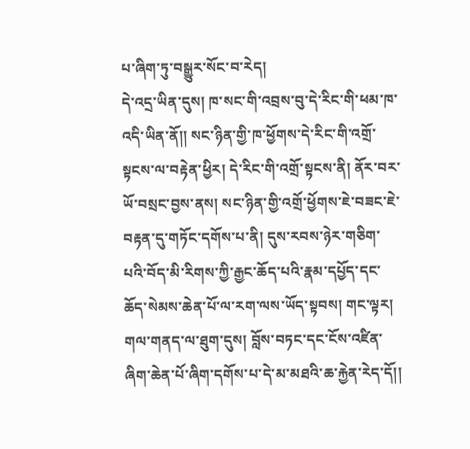པ་ཞིག་ཏུ་བསྒྱུར་སོང་བ་རེད།
དེ་འདྲ་ཡིན་དུས། ཁ་སང་གི་འབྲས་བུ་དེ་རིང་གི་ཕམ་ཁ་འདི་ཡིན་ནོ།། སང་ཉིན་གྱི་ཁ་ཕྱོགས་དེ་རིང་གི་འགྲོ་སྟངས་ལ་བརྟེན་ཕྱིར། དེ་རིང་གི་འགྲོ་སྟངས་ནི། ནོར་བར་ཡོ་བསྲང་བྱས་ནས། སང་ཉིན་གྱི་འགྲོ་ཕྱོགས་ཇེ་བཟང་ཇེ་བརྟན་དུ་གཏོང་དགོས་པ་ནི། དུས་རབས་ཉེར་གཅིག་པའི་བོད་མི་རིགས་ཀྱི་རྒྱང་ཆོད་པའི་རྣམ་དཔྱོད་དང་ཆོད་སེམས་ཆེན་པོ་ལ་རག་ལས་ཡོད་སྟབས། གང་ལྟར། གལ་གནད་ལ་ཐུག་དུས། བློས་བཏང་དང་ངོས་འཛིན་ཞིག་ཆེན་པོ་ཞིག་དགོས་པ་དེ་མ་མཐའི་ཆ་རྐྱེན་རེད་དོ།།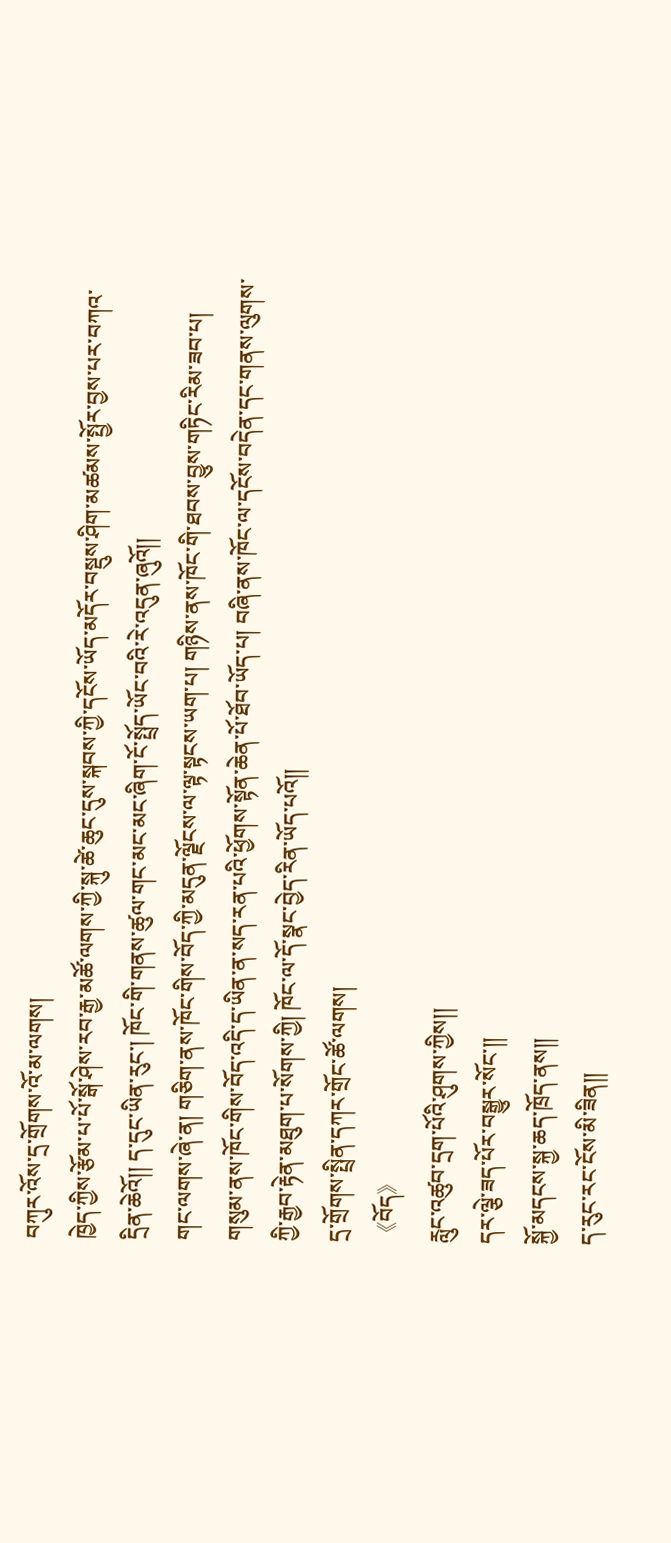བཀུར་འོས་དྲ་གྲོགས་འོ་མ་ལགས།
ཁྱེད་ཀྱིས་རྩོམ་པ་པོ་སྒོ་ཤེས་རབ་རྒྱ་མཚོ་ལགས་ཀྱི་སྐུ་ཚེ་ཆུང་དུས་སྐབས་ཀྱི་དངོས་ཡོད་མདོར་བསྡུས་ཤིག་མཚམས་སྤྱོར་བྱས་པར་བཀའ་དྲིན་ཆེའོ།། ད་དུང་ཡིན་རུང་། ཁོང་གི་གནས་ཚུལ་གང་མང་མང་ཞིག་ངོ་སྤྲོད་ཡོང་བའི་རེ་འདུན་ཞུའོ།།
གང་ལགས་ཞེ་ན། གཅིག་ནས་ཁོང་གིས་བོད་ཀྱི་མདུན་ལྗོངས་ལ་ལྟ་སྟངས་ཡག་པ། གཉིས་ནས་ཁོང་གི་ཐབས་བྱུས་གཏིང་རིམ་ཟབ་པ། གསུམ་ནས་ཁོང་གིས་བོད་འདི་ད་ཡིན་ན་སད་རན་པའི་ཕྱོགས་སྟོན་ཆེན་པོ་ཐོབ་ཡོད་པ། བཞི་ནས་ཁོང་ལ་དངོས་བདེན་དང་གནས་ལུགས་ཀྱི་རྒྱབ་རྟེན་མཐུག་པ་སོགས་ཀྱི། ཁོང་ལ་དོ་སྣང་བྱེད་རིན་ཡོད་པའོ།།
དྲ་གྲོགས་སྤྲིན་དཀར་གྲོང་ཚོ་ལགས།
《བོད》
རླུང་འཚུབ་དྲག་པོའི་ཤུགས་ཀྱིས།།
དར་ལྕེ་ཟད་པོར་བསྒྱུར་སོང་།།
སྐྱོ་མདངས་སྐྱ་ཆད་ཁྲོད་ནས།།
ད་རུང་རང་ངོས་མི་ཟིན།།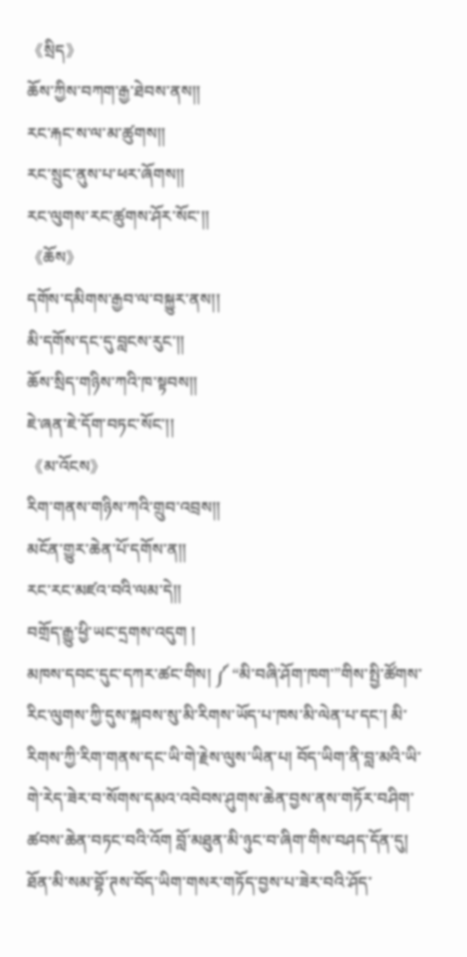《སྲིད》
ཆོས་ཀྱིས་བཀག་རྒྱ་ཐེབས་ནས།།
རང་རྐང་ས་ལ་མ་ཚུགས།།
རང་སྲུང་ནུས་པ་ཕར་ཞོགས།།
རང་ལུགས་རང་ཚུགས་ཤོར་སོང་།།
《ཆོས》
དགོས་དམིགས་རྒྱབ་ལ་བསྐྱུར་ནས།།
མི་དགོས་དང་དུ་བླངས་རུང་།།
ཆོས་སྲིད་གཉིས་ཀའི་ཁ་སྟབས།།
ཇེ་ཞན་ཇེ་དོག་བཏང་སོང་།།
《མ་འོངས》
རིག་གནས་གཉིས་ཀའི་གྲུབ་འབྲས།།
མངོན་གྱུར་ཆེན་པོ་དགོས་ན།།
རང་རང་མཛའ་བའི་ལམ་དེ།།
བགྲོད་རྒྱུ་ཕྱི་ཡང་དྲགས་འདུག །
མཁས་དབང་དུང་དཀར་ཚང་གིས། ༼ “མི་བཞི་ཤོག་ཁག་”གིས་སྤྱི་ཚོགས་རིང་ལུགས་ཀྱི་དུས་སྐབས་སུ་མི་རིགས་ཡོད་པ་ཁས་མི་ལེན་པ་དང་། མི་རིགས་ཀྱི་རིག་གནས་དང་ཡི་གེ་རྗེས་ལུས་ཡིན་པ། བོད་ཡིག་ནི་བླ་མའི་ཡི་གེ་རེད་ཟེར་བ་སོགས་དམའ་འབེབས་ཤུགས་ཆེན་བྱས་ནས་གཏོར་བཤིག་ཚབས་ཆེན་བཏང་བའི་འོག བློ་མཐུན་མི་ཉུང་བ་ཞིག་གིས་བཤད་དོན་དུ། ཐོན་མི་སམ་བྷོ་ཊས་བོད་ཡིག་གསར་གཏོད་བྱས་པ་ཟེར་བའི་ཤོད་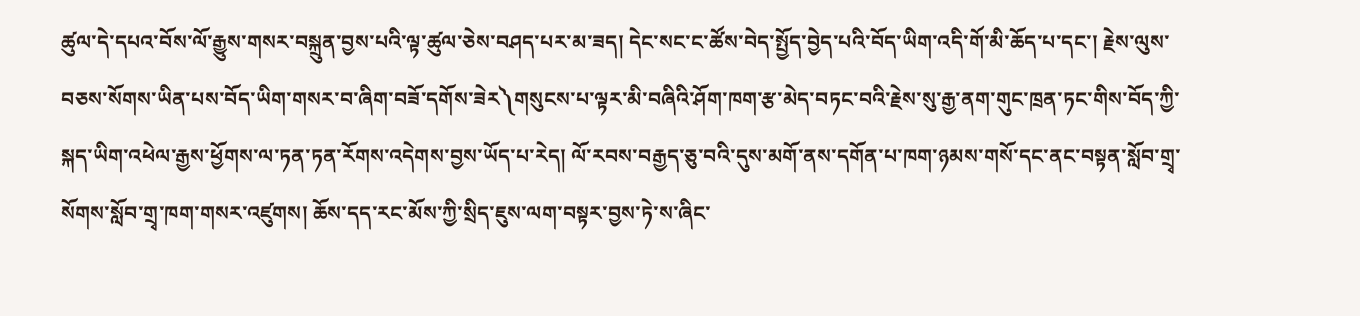ཚུལ་དེ་དཔའ་བོས་ལོ་རྒྱུས་གསར་བསྐྲུན་བྱས་པའི་ལྟ་ཚུལ་ཅེས་བཤད་པར་མ་ཟད། དེང་སང་ང་ཚོས་བེད་སྤྱོད་བྱེད་པའི་བོད་ཡིག་འདི་གོ་མི་ཆོད་པ་དང་། རྗེས་ལུས་བཅས་སོགས་ཡིན་པས་བོད་ཡིག་གསར་བ་ཞིག་བཟོ་དགོས་ཟེར༽གསུངས་པ་ལྟར་མི་བཞིའི་ཤོག་ཁག་རྩ་མེད་བཏང་བའི་རྗེས་སུ་རྒྱ་ནག་གུང་ཁྲན་ཏང་གིས་བོད་ཀྱི་སྐད་ཡིག་འཕེལ་རྒྱས་ཕྱོགས་ལ་ཏན་ཏན་རོགས་འདེགས་བྱས་ཡོད་པ་རེད། ལོ་རབས་བརྒྱད་ཅུ་བའི་དུས་མགོ་ནས་དགོན་པ་ཁག་ཉམས་གསོ་དང་ནང་བསྟན་སློབ་གྲྭ་སོགས་སློབ་གྲྭ་ཁག་གསར་འཛུགས། ཆོས་དད་རང་མོས་ཀྱི་སྲིད་ཇུས་ལག་བསྟར་བྱས་ཏེ་ས་ཞིང་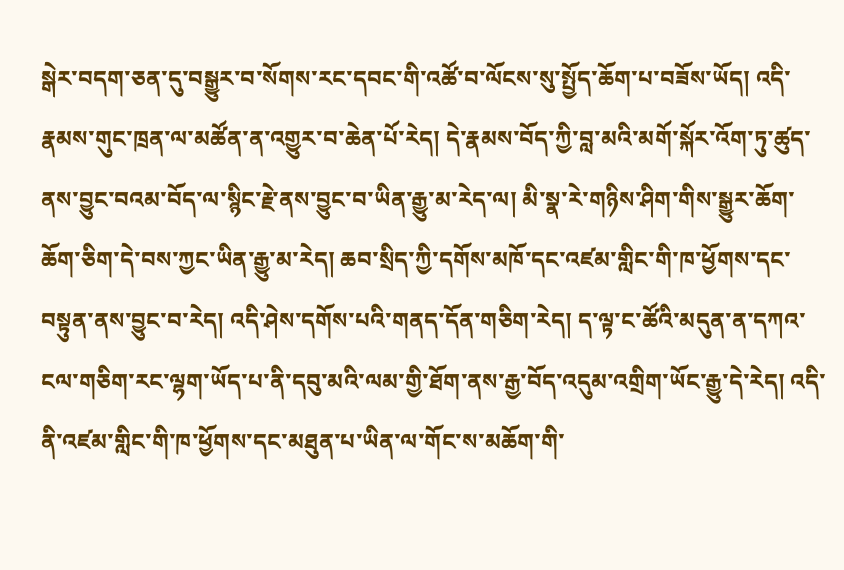སྒེར་བདག་ཅན་དུ་བསྒྱུར་བ་སོགས་རང་དབང་གི་འཚོ་བ་ལོངས་སུ་སྤྱོད་ཆོག་པ་བཟོས་ཡོད། འདི་རྣམས་གུང་ཁྲན་ལ་མཚོན་ན་འགྱུར་བ་ཆེན་པོ་རེད། དེ་རྣམས་བོད་ཀྱི་བླ་མའི་མགོ་སྐོར་འོག་ཏུ་ཚུད་ནས་བྱུང་བའམ་བོད་ལ་སྙིང་རྗེ་ནས་བྱུང་བ་ཡིན་རྒྱུ་མ་རེད་ལ། མི་སྣ་རེ་གཉིས་ཤིག་གིས་སྒྱུར་ཆོག་ཆོག་ཅིག་དེ་བས་ཀྱང་ཡིན་རྒྱུ་མ་རེད། ཆབ་སྲིད་ཀྱི་དགོས་མཁོ་དང་འཛམ་གླིང་གི་ཁ་ཕྱོགས་དང་བསྟུན་ནས་བྱུང་བ་རེད། འདི་ཤེས་དགོས་པའི་གནད་དོན་གཅིག་རེད། ད་ལྟ་ང་ཚོའི་མདུན་ན་དཀའ་ངལ་གཅིག་རང་ལྷག་ཡོད་པ་ནི་དབུ་མའི་ལམ་གྱི་ཐོག་ནས་རྒྱ་བོད་འདུམ་འགྲིག་ཡོང་རྒྱུ་དེ་རེད། འདི་ནི་འཛམ་གླིང་གི་ཁ་ཕྱོགས་དང་མཐུན་པ་ཡིན་ལ་གོང་ས་མཆོག་གི་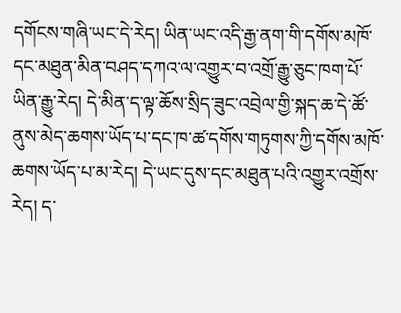དགོངས་གཞི་ཡང་དེ་རེད། ཡིན་ཡང་འདི་རྒྱ་ནག་གི་དགོས་མཁོ་དང་མཐུན་མིན་བཤད་དཀའ་ལ་འགྱུར་བ་འགྲོ་རྒྱུ་ཅུང་ཁག་པོ་ཡིན་རྒྱུ་རེད། དེ་མིན་ད་ལྟ་ཆོས་སྲིད་ཟུང་འབྲེལ་གྱི་སྐད་ཆ་དེ་ཚོ་ནུས་མེད་ཆགས་ཡོད་པ་དང་ཁ་ཚ་དགོས་གཏུགས་ཀྱི་དགོས་མཁོ་ཆགས་ཡོད་པ་མ་རེད། དེ་ཡང་དུས་དང་མཐུན་པའི་འགྱུར་འགྲོས་རེད། ད་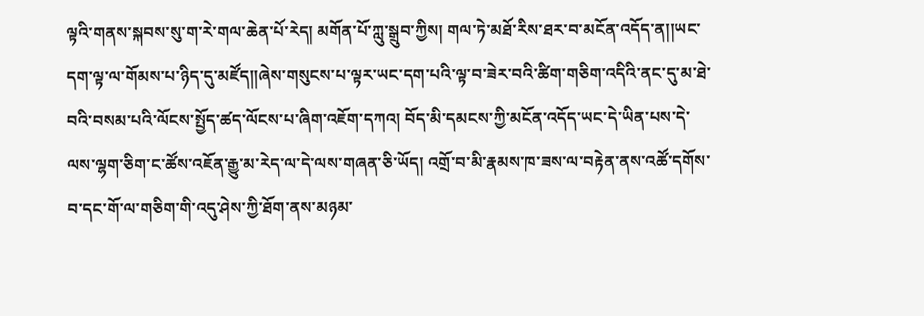ལྟའི་གནས་སྐབས་སུ་ག་རེ་གལ་ཆེན་པོ་རེད། མགོན་པོ་ཀླུ་སྒྲུབ་ཀྱིས། གལ་ཏེ་མཐོ་རིས་ཐར་བ་མངོན་འདོད་ན།།ཡང་དག་ལྟ་ལ་གོམས་པ་ཉིད་དུ་མཛོད།།ཞེས་གསུངས་པ་ལྟར་ཡང་དག་པའི་ལྟ་བ་ཟེར་བའི་ཚིག་གཅིག་འདིའི་ནང་དུ་མ་ཐེ་བའི་བསམ་པའི་ལོངས་སྤྱོད་ཚད་ལོངས་པ་ཞིག་འཇོག་དཀའ། བོད་མི་དམངས་ཀྱི་མངོན་འདོད་ཡང་དེ་ཡིན་པས་དེ་ལས་ལྷག་ཅིག་ང་ཚོས་འཇོན་རྒྱུ་མ་རེད་ལ་དེ་ལས་གཞན་ཅི་ཡོད། འགྲོ་བ་མི་རྣམས་ཁ་ཟས་ལ་བརྟེན་ནས་འཚོ་དགོས་བ་དང་གོ་ལ་གཅིག་གི་འདུ་ཤེས་ཀྱི་ཐོག་ནས་མཉམ་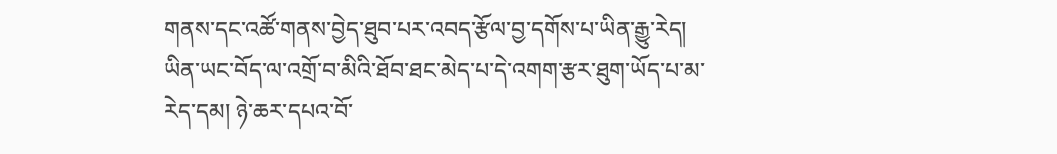གནས་དང་འཚོ་གནས་བྱེད་ཐུབ་པར་འབད་རྩོལ་བྱ་དགོས་པ་ཡིན་རྒྱུ་རེད། ཡིན་ཡང་བོད་ལ་འགྲོ་བ་མིའི་ཐོབ་ཐང་མེད་པ་དེ་འགག་རྩར་ཐུག་ཡོད་པ་མ་རེད་དམ། ཉེ་ཆར་དཔའ་བོ་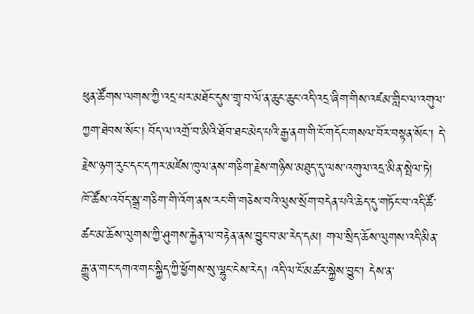ཕུན་ཚོགས་ལགས་ཀྱི་འདྲ་པར་མཐོང་དུས་གྲྭ་བ་ལོ་ན་ཆུང་ཆུང་འདི་འདྲ་ཞིག་གིས་འཛམ་གླིང་ལ་འགུལ་ཀྱག་ཐེབས་སོང་། བོད་ལ་འགྲོ་བ་མིའི་ཐོབ་ཐང་མེད་པའི་རྒྱ་ནག་གི་ངོ་གདོང་གསལ་བོར་བསྟན་སོང་། དེ་རྗེས་ཉག་རུང་དང་དཀར་མཛེས་ཁུལ་ནས་གཅིག་རྗེས་གཉིས་མཐུད་དུ་ལས་འགུལ་འདྲ་མིན་སྤེལ་ཏེ། ཁོ་ཚོས་འབོད་སྒྲ་གཅིག་གི་འོག་ནས་རང་གི་གཅེས་བའི་ལུས་སྲོག་བདེན་པའི་ཆེད་དུ་གཏོང་བ་འདི་ཚོ་ཚང་མ་ཆོས་ལུགས་ཀྱི་ཤུགས་རྐྱེན་ལ་བརྟེན་ནས་བྱུང་བ་མ་རེད་དམ། གལ་སྲིད་ཆོས་ལུགས་འདི་མིན་རྒྱུ་ན་གང་དགའ་གང་སྐྱིད་ཀྱི་ཕྱོགས་སུ་ལྷུང་ངེས་རེད། འདི་ལ་ངོ་མཚར་སྐྱེས་བྱུང་། དེས་ན་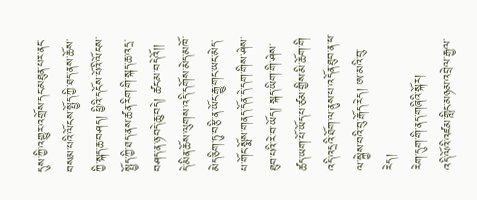དུས་ཀྱི་འགྱུར་འགྲོས་དང་མཐུན་པར་ནང་བསམ་པའི་ལོངས་སྤྱོད་ཀྱི་ཐད་ནས་ཆོས་ཀྱི་སྐད་ཆ་བཤད། ཕྱིའི་དངོས་པོའི་ལོངས་སྤྱོད་ཀྱི་ཐད་ནས་ཚན་རིག་གི་སྐད་ཆ་འདྲ་བཤད་ན་ཉ་བདེ་ཆུ་བདེ། ཚང་མ་བདེའོ།། དེ་མིན་ཆོས་ལུགས་འདི་དགོས་མེད་མཁོ་མེད་ཅིག་ཏུ་བརྩི་ན་ཡོང་རྒྱུ་གང་ཡང་མེད་པ་གོང་སྨོས་གནད་དོན་དེ་དག་གིས་ཤེས་ཐུབ་པའི་རེ་བ་ཡོད། སྐད་ཡིག་གི་ཤེས་ཚད་ཡག་པོ་ཡོད་པ་ཙམ་གྱིས་མི་ཆོག་གི འདི་འདྲའི་ཐོག་ལ་ནུས་པ་འདོན་ཐུབ་ན་ཕ་ལ་སྐྱེས་བའི་བུ་རྒོད་རེད། ཨ་མའི་བུ་རེད།
རེག་དུག་གི་ནད་གཞིའི་སྐོར།
འདི་ལོའི་འཛམ་གླིང་མཉམ་འབྲེལ་རྒྱལ་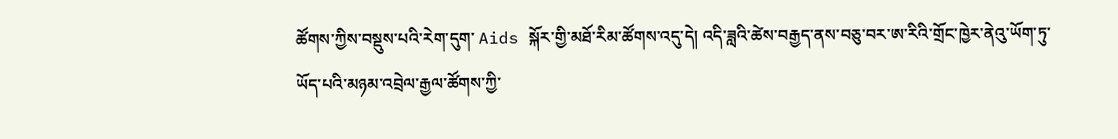ཚོགས་ཀྱིས་བསྡུས་པའི་རེག་དུག་ Aids སྐོར་གྱི་མཐོ་རིམ་ཚོགས་འདུ་དེ། འདི་ཟླའི་ཚེས་བརྒྱད་ནས་བཅུ་བར་ཨ་རིའི་གྲོང་ཁྱེར་ནེའུ་ཡོག་ཏུ་ཡོད་པའི་མཉམ་འབྲེལ་རྒྱལ་ཚོགས་ཀྱི་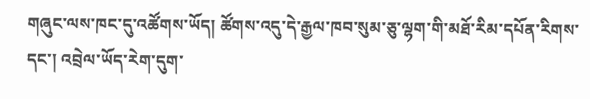གཞུང་ལས་ཁང་དུ་འཚོགས་ཡོད། ཚོགས་འདུ་དེ་རྒྱལ་ཁབ་སུམ་ཅུ་ལྷག་གི་མཐོ་རིམ་དཔོན་རིགས་དང་། འབྲེལ་ཡོད་རེག་དུག་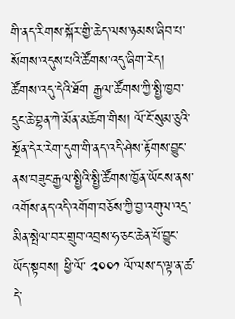གི་ནད་རིགས་སྐོར་གྱི་ཆེད་ལས་ཉམས་ཞིབ་པ་སོགས་འདུས་པའི་ཚོགས་འདུ་ཞིག་རེད།
ཚོགས་འདུ་དེའི་ཐོག རྒྱལ་ཚོགས་ཀྱི་སྤྱི་ཁྱབ་དྲུང་ཆེ་བྷན་ཀེ་མོན་མཆོག་གིས། ལོ་ངོ་སུམ་ཅུའི་སྔོན་དེར་རེག་དུག་གི་ནད་འདི་ཤེས་རྟོགས་བྱུང་ནས་བཟུང་རྒྱལ་སྤྱིའི་སྤྱི་ཚོགས་ཁྱོན་ཡོངས་ནས་འགོས་ནད་འདི་འགོག་བཅོས་ཀྱི་བྱ་འགུལ་འདྲ་མིན་སྤེལ་བར་གྲུབ་འབྲས་ཧ་ཅང་ཆེན་པོ་བྱུང་ཡོད་སྟབས། ཕྱི་ལོ་ ༢༠༠༡ ལོ་ལས་ད་ལྟ་ན་ཚ་དེ་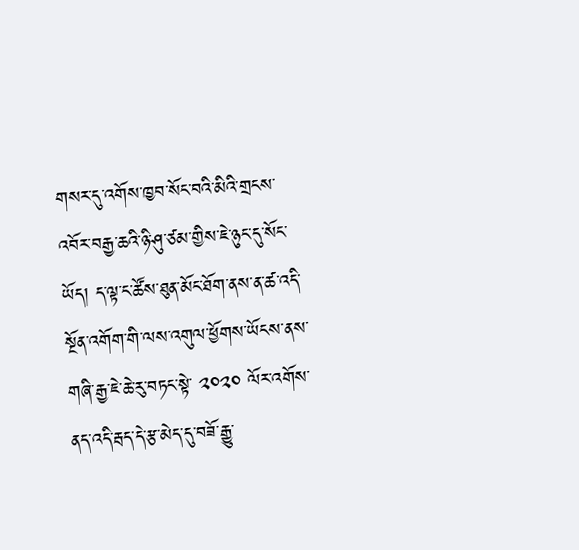གསར་དུ་འགོས་ཁྱབ་སོང་བའི་མིའི་གྲངས་འབོར་བརྒྱ་ཆའི་ཉི་ཤུ་ཙམ་གྱིས་ཇེ་ཉུང་དུ་སོང་ཡོད། ད་ལྟ་ང་ཚོས་ཐུན་མོང་ཐོག་ནས་ན་ཚ་འདི་སྔོན་འགོག་གི་ལས་འགུལ་ཕྱོགས་ཡོངས་ནས་གཞི་རྒྱ་ཇེ་ཆེ་རུ་བཏང་སྟེ་ ༢༠༢༠ ལོར་འགོས་ནད་འདི་རྦད་དེ་རྩ་མེད་དུ་བཟོ་རྒྱུ་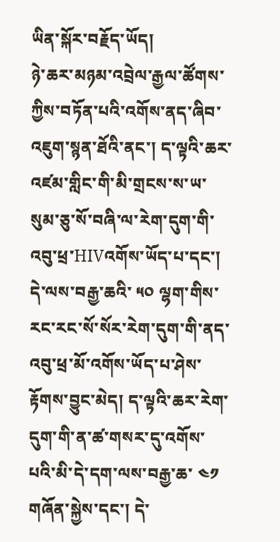ཡིན་སྐོར་བརྗོད་ཡོད།
ཉེ་ཆར་མཉམ་འབྲེལ་རྒྱལ་ཚོགས་ཀྱིས་བཏོན་པའི་འགོས་ནད་ཞིབ་འཇུག་སྙན་ཐོའི་ནང་། ད་ལྟའི་ཆར་འཛམ་གླིང་གི་མི་གྲངས་ས་ཡ་སུམ་ཅུ་སོ་བཞི་ལ་རེག་དུག་གི་འབུ་ཕྲ་HIVའགོས་ཡོད་པ་དང་། དེ་ལས་བརྒྱ་ཆའི་ ༥༠ ལྷག་གིས་རང་རང་སོ་སོར་རེག་དུག་གི་ནད་འབུ་ཕྲ་མོ་འགོས་ཡོད་པ་ཤེས་རྟོགས་བྱུང་མེད། ད་ལྟའི་ཆར་རེག་དུག་གི་ན་ཚ་གསར་དུ་འགོས་པའི་མི་དེ་དག་ལས་བརྒྱ་ཆ་ ༤༡ གཞོན་སྐྱེས་དང་། དེ་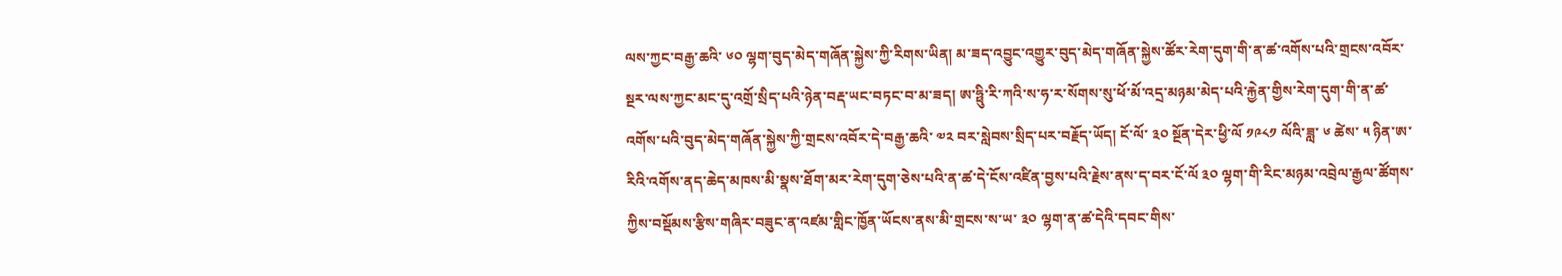ལས་ཀྱང་བརྒྱ་ཆའི་ ༦༠ ལྷག་བུད་མེད་གཞོན་སྐྱེས་ཀྱི་རིགས་ཡིན། མ་ཟད་འབྱུང་འགྱུར་བུད་མེད་གཞོན་སྐྱེས་ཚོར་རེག་དུག་གི་ན་ཚ་འགོས་པའི་གྲངས་འབོར་སྔར་ལས་ཀྱང་མང་དུ་འགྲོ་སྲིད་པའི་ཉེན་བརྡ་ཡང་བཏང་བ་མ་ཟད། ཨ་ཧྥིུ་རི་ཀའི་ས་ཧ་ར་སོགས་སུ་ཕོ་མོ་འདྲ་མཉམ་མེད་པའི་རྐྱེན་གྱིས་རེག་དུག་གི་ན་ཚ་འགོས་པའི་བུད་མེད་གཞོན་སྐྱེས་ཀྱི་གྲངས་འབོར་དེ་བརྒྱ་ཆའི་ ༧༢ བར་སླེབས་སྲིད་པར་བརྗོད་ཡོད། ངོ་ལོ་ ༣༠ སྔོན་དེར་ཕྱི་ལོ ༡༩༨༡ ལོའི་ཟླ་ ༦ ཚེས་ ༥ ཉིན་ཨ་རིའི་འགོས་ནད་ཆེད་མཁས་མི་སྣས་ཐོག་མར་རེག་དུག་ཅེས་པའི་ན་ཚ་དེ་ངོས་འཛིན་བྱས་པའི་རྗེས་ནས་ད་བར་ངོ་ལོ ༣༠ ལྷག་གི་རིང་མཉམ་འབྲེལ་རྒྱལ་ཚོགས་ཀྱིས་བསྡོམས་རྩིས་གཞིར་བཟུང་ན་འཛམ་གླིང་ཁྱོན་ཡོངས་ནས་མི་གྲངས་ས་ཡ་ ༣༠ ལྷག་ན་ཚ་དེའི་དབང་གིས་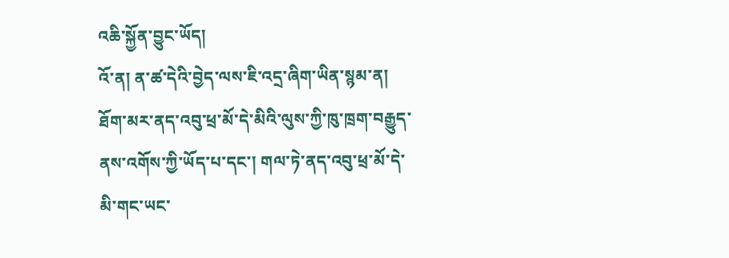འཆི་སྐྱོན་བྱུང་ཡོད།
འོ་ན། ན་ཚ་དེའི་བྱེད་ལས་ཇི་འདྲ་ཞིག་ཡིན་སྙམ་ན། ཐོག་མར་ནད་འབུ་ཕྲ་མོ་དེ་མིའི་ལུས་ཀྱི་ཁུ་ཁྲག་བརྒྱུད་ནས་འགོས་ཀྱི་ཡོད་པ་དང་། གལ་ཏེ་ནད་འབུ་ཕྲ་མོ་དེ་མི་གང་ཡང་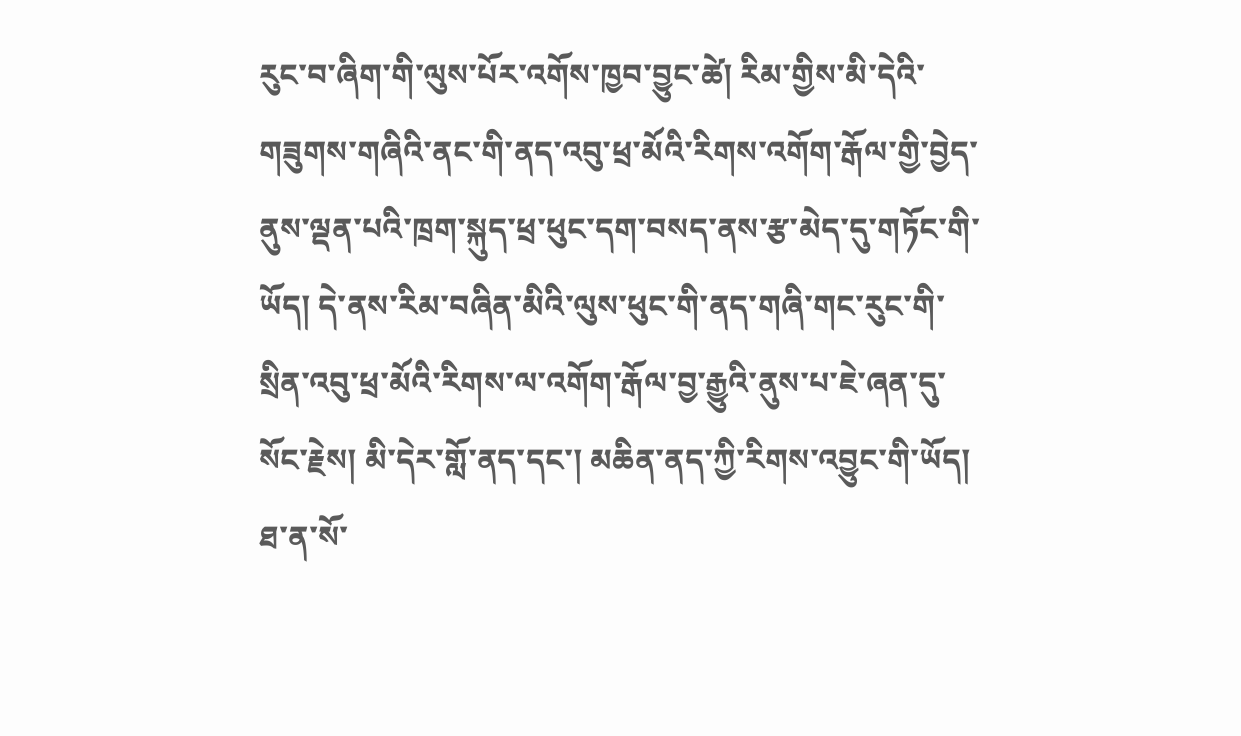རུང་བ་ཞིག་གི་ལུས་པོར་འགོས་ཁྱབ་བྱུང་ཚེ། རིམ་གྱིས་མི་དེའི་གཟུགས་གཞིའི་ནང་གི་ནད་འབུ་ཕྲ་མོའི་རིགས་འགོག་རྒོལ་གྱི་བྱེད་ནུས་ལྡན་པའི་ཁྲག་སྐུད་ཕྲ་ཕུང་དག་བསད་ནས་རྩ་མེད་དུ་གཏོང་གི་ཡོད། དེ་ནས་རིམ་བཞིན་མིའི་ལུས་ཕུང་གི་ནད་གཞི་གང་རུང་གི་སྲིན་འབུ་ཕྲ་མོའི་རིགས་ལ་འགོག་རྒོལ་བྱ་རྒྱུའི་ནུས་པ་ཇེ་ཞན་དུ་སོང་རྗེས། མི་དེར་གློ་ནད་དང་། མཆིན་ནད་ཀྱི་རིགས་འབྱུང་གི་ཡོད། ཐ་ན་སོ་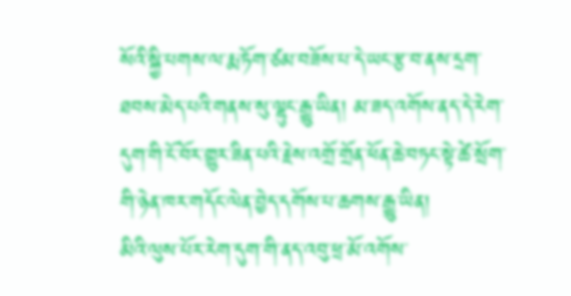སོའི་སྐྱི་པགས་ལ་རྨ་ཏོག་ཙམ་བཟོས་པ་དེ་ཡང་རྩ་བ་ནས་དྲག་ཐབས་མེད་པའི་གནས་སུ་ལྷུང་རྒྱུ་ཡིན། མ་ཟད་འགོས་ནད་དེ་རེག་དུག་གི་ངོ་བོར་གྱུར་ཟིན་པའི་རྗེས་འགྲོ་གྲོན་ཕོན་ཆེ་བཏང་སྟེ་ཚེ་སྲོག་གི་ཉེན་ཁར་གདོང་ལེན་བྱེད་དགོས་པ་ཆགས་རྒྱུ་ཡིན།
མིའི་ལུས་པོར་རེག་དུག་གི་ནད་འབུ་ཕྲ་མོ་འགོས་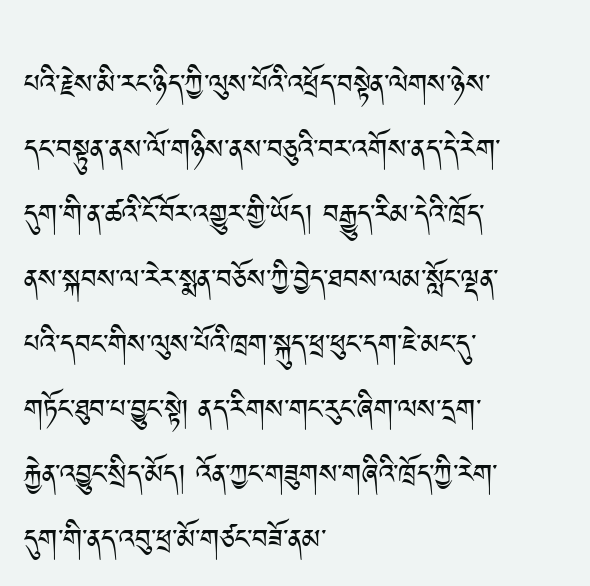པའི་རྗེས་མི་རང་ཉིད་ཀྱི་ལུས་པོའི་འཕྲོད་བསྟེན་ལེགས་ཉེས་དང་བསྟུན་ནས་ལོ་གཉིས་ནས་བཅུའི་བར་འགོས་ནད་དེ་རེག་དུག་གི་ན་ཚའི་ངོ་བོར་འགྱུར་གྱི་ཡོད། བརྒྱུད་རིམ་དེའི་ཁྲོད་ནས་སྐབས་ལ་རེར་སྨན་བཅོས་ཀྱི་བྱེད་ཐབས་ལམ་སློང་ལྡན་པའི་དབང་གིས་ལུས་པོའི་ཁྲག་སྐུད་ཕྲ་ཕུང་དག་ཇེ་མང་དུ་གཏོང་ཐུབ་པ་བྱུང་སྟེ། ནད་རིགས་གང་རུང་ཞིག་ལས་དྲག་རྐྱེན་འབྱུང་སྲིད་མོད། འོན་ཀྱང་གཟུགས་གཞིའི་ཁྲོད་ཀྱི་རེག་དུག་གི་ནད་འབུ་ཕྲ་མོ་གཙང་བཟོ་ནམ་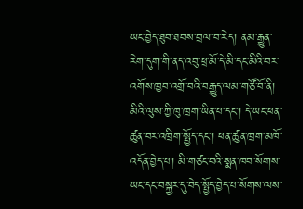ཡང་བྱེད་ཐུབ་ཐབས་བྲལ་བ་རེད། ནམ་རྒྱུན་རེག་དུག་གི་ནད་འབུ་ཕྲ་མོ་དེ་མི་དང་མིའི་བར་འགོས་ཁྱབ་འགྲོ་བའི་བརྒྱུད་ལམ་གཙོ་བོ་ནི། མིའི་ལུས་ཀྱི་ཁུ་ཁྲག་ཡིན་པ་དང་། དེ་ཡང་ཕན་ཚུན་བར་འཁྲིག་སྤྱོད་དང་། ཕན་ཚུན་ཁྲག་མཁོ་འདོན་བྱེད་པ། མི་གཙང་བའི་སྨན་ཁབ་སོགས་ཡང་དང་བསྐྱར་དུ་བེད་སྤྱོད་བྱེད་པ་སོགས་ལས་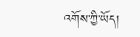འགོས་ཀྱི་ཡོད།